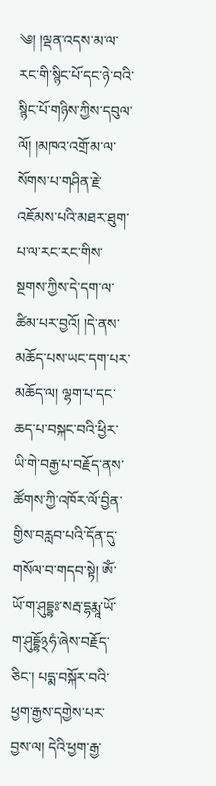༄། །ལྡན་འདས་མ་ལ་རང་གི་སྙིང་པོ་དང་ཉེ་བའི་སྙིང་པོ་གཉིས་ཀྱིས་དབུལ་ལོ། །མཁའ་འགྲོ་མ་ལ་སོགས་པ་གཤིན་རྗེ་འཇོམས་པའི་མཐར་ཐུག་པ་ལ་རང་རང་གིས་སྔགས་ཀྱིས་དེ་དག་ལ་ཚིམ་པར་བྱའོ། །དེ་ནས་མཆོད་པས་ཡང་དག་པར་མཆོད་ལ། ལྷག་པ་དང་ཆད་པ་བསྐང་བའི་ཕྱིར་ཡི་གེ་བརྒྱ་པ་བརྗོད་ནས་ཚོགས་ཀྱི་འཁོར་ལོ་བྱིན་གྱིས་བརླབ་པའི་དོན་དུ་གསོལ་བ་གདབ་སྟེ། ཨོཾ་ཡོ་ག་ཤུདྡྷཿ་སརྦ་དྷརྨཱ་ཡོ་ག་ཤུདྡྷོ྅ཧཾ་ཞེས་བརྗོད་ཅིང་། པདྨ་བསྐོར་བའི་ཕྱག་རྒྱས་དགྱེས་པར་བྱས་ལ། དེའི་ཕྱག་རྒྱ་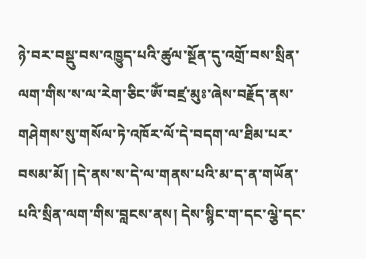ཉེ་བར་བསྡུ་བས་འཁྱུད་པའི་ཚུལ་སྔོན་དུ་འགྲོ་བས་སྲིན་ལག་གིས་ས་ལ་རེག་ཅིང་ཨོཾ་བཛྲ་མུཿ་ཞེས་བརྗོད་ནས་གཤེགས་སུ་གསོལ་ཏེ་འཁོར་ལོ་དེ་བདག་ལ་ཐིམ་པར་བསམ་མོ། །དེ་ནས་ས་དེ་ལ་གནས་པའི་མ་ད་ན་གཡོན་པའི་སྲིན་ལག་གིས་བླངས་ནས། དེས་སྙིང་ག་དང་ལྕེ་དང་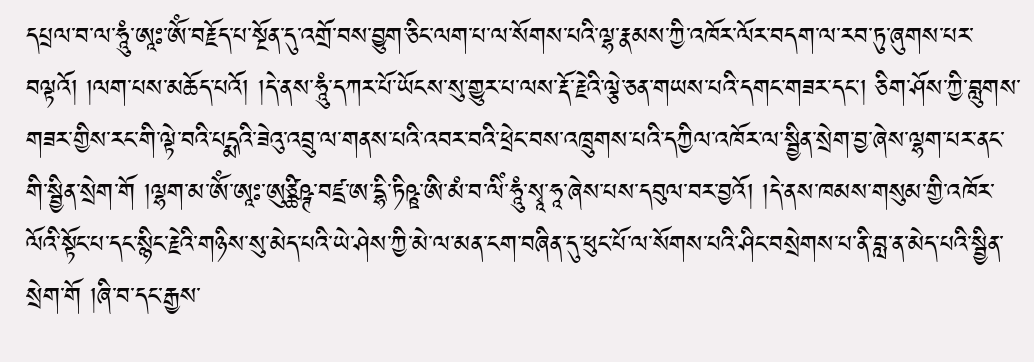དཔྲལ་བ་ལ་ཧཱུཾ་ཨཱཿ་ཨོཾ་བརྗོད་པ་སྔོན་དུ་འགྲོ་བས་བྱུག་ཅིང་ལག་པ་ལ་སོགས་པའི་ལྷ་རྣམས་ཀྱི་འཁོར་ལོར་བདག་ལ་རབ་ཏུ་ཞུགས་པར་བལྟའོ། །ལག་པས་མཆོད་པའོ། །དེ་ནས་ཧཱུཾ་དཀར་པོ་ཡོངས་སུ་གྱུར་པ་ལས་རྡོ་རྗེའི་ལྕེ་ཅན་གཡས་པའི་དགང་གཟར་དང་། ཅིག་ཤོས་ཀྱི་བླུགས་གཟར་གྱིས་རང་གི་ལྟེ་བའི་པདྨའི་ཟེའུ་འབྲུ་ལ་གནས་པའི་འབར་བའི་ཕྲེང་བས་འཁྲུགས་པའི་དཀྱིལ་འཁོར་ལ་སྦྱིན་སྲེག་བྱ་ཞེས་ལྷག་པར་ནང་གི་སྦྱིན་སྲེག་གོ །ལྷག་མ་ཨོཾ་ཨཱཿ་ཨུཙྪིཥྚ་བཛྲ་ཨ་དྷི་ཏིཥྛ་ཨི་མཾ་བ་ལིཾ་ཧཱུཾ་སྭཱ་ཧཱ་ཞེས་པས་དབུལ་བར་བྱའོ། །དེ་ནས་ཁམས་གསུམ་གྱི་འཁོར་ལོའི་སྟོང་པ་དང་སྙིང་རྗེའི་གཉིས་སུ་མེད་པའི་ཡེ་ཤེས་ཀྱི་མེ་ལ་མན་ངག་བཞིན་དུ་ཕུང་པོ་ལ་སོགས་པའི་ཤིང་བསྲེགས་པ་ནི་བླ་ན་མེད་པའི་སྦྱིན་སྲེག་གོ །ཞི་བ་དང་རྒྱས་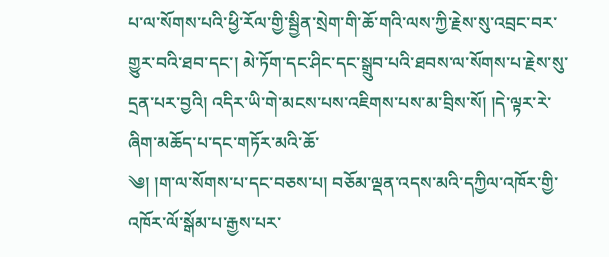པ་ལ་སོགས་པའི་ཕྱི་རོལ་གྱི་སྦྱིན་སྲེག་གི་ཆོ་གའི་ལས་ཀྱི་རྗེས་སུ་འབྲང་བར་གྱུར་བའི་ཐབ་དང་། མེ་ཏོག་དང་ཤིང་དང་སྒྲུབ་པའི་ཐབས་ལ་སོགས་པ་རྗེས་སུ་དྲན་པར་བྱའི། འདིར་ཡི་གེ་མངས་པས་འཇིགས་པས་མ་བྲིས་སོ། །དེ་ལྟར་རེ་ཞིག་མཆོད་པ་དང་གཏོར་མའི་ཆོ་
༄། །ག་ལ་སོགས་པ་དང་བཅས་པ། བཅོམ་ལྡན་འདས་མའི་དཀྱིལ་འཁོར་གྱི་འཁོར་ལོ་སྒོམ་པ་རྒྱས་པར་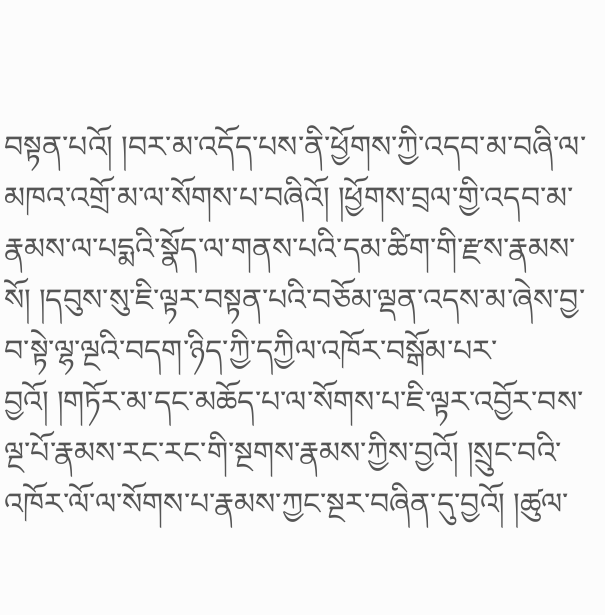བསྟན་པའོ། །བར་མ་འདོད་པས་ནི་ཕྱོགས་ཀྱི་འདབ་མ་བཞི་ལ་མཁའ་འགྲོ་མ་ལ་སོགས་པ་བཞིའོ། །ཕྱོགས་བྲལ་གྱི་འདབ་མ་རྣམས་ལ་པདྨའི་སྣོད་ལ་གནས་པའི་དམ་ཚིག་གི་རྫས་རྣམས་སོ། །དབུས་སུ་ཇི་ལྟར་བསྟན་པའི་བཅོམ་ལྡན་འདས་མ་ཞེས་བྱ་བ་སྟེ་ལྷ་ལྔའི་བདག་ཉིད་ཀྱི་དཀྱིལ་འཁོར་བསྒོམ་པར་བྱའོ། །གཏོར་མ་དང་མཆོད་པ་ལ་སོགས་པ་ཇི་ལྟར་འབྱོར་བས་ལྔ་པོ་རྣམས་རང་རང་གི་སྔགས་རྣམས་ཀྱིས་བྱའོ། །སྲུང་བའི་འཁོར་ལོ་ལ་སོགས་པ་རྣམས་ཀྱང་སྔར་བཞིན་དུ་བྱའོ། །ཚུལ་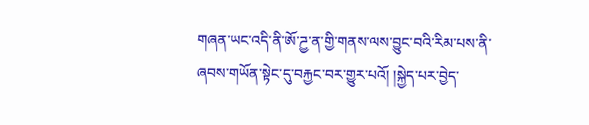གཞན་ཡང་འདི་ནི་ཨོ་ཌྱ་ན་གྱི་གནས་ལས་བྱུང་བའི་རིམ་པས་ནི་ཞབས་གཡོན་སྟེང་དུ་བརྐྱང་བར་གྱུར་པའོ། །སྐྱེད་པར་བྱེད་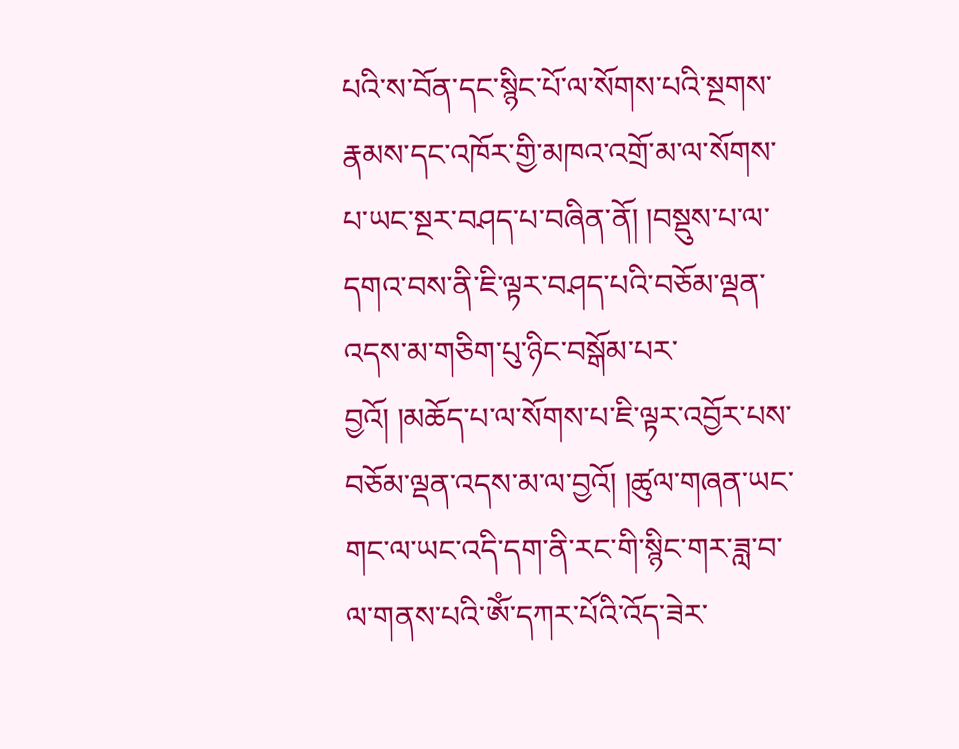པའི་ས་བོན་དང་སྙིང་པོ་ལ་སོགས་པའི་སྔགས་རྣམས་དང་འཁོར་གྱི་མཁའ་འགྲོ་མ་ལ་སོགས་པ་ཡང་སྔར་བཤད་པ་བཞིན་ནོ། །བསྡུས་པ་ལ་དགའ་བས་ནི་ཇི་ལྟར་བཤད་པའི་བཅོམ་ལྡན་འདས་མ་གཅིག་པུ་ཉིང་བསྒོམ་པར་བྱའོ། །མཆོད་པ་ལ་སོགས་པ་ཇི་ལྟར་འབྱོར་པས་བཅོམ་ལྡན་འདས་མ་ལ་བྱའོ། །ཚུལ་གཞན་ཡང་གང་ལ་ཡང་འདི་དག་ནི་རང་གི་སྙིང་གར་ཟླ་བ་ལ་གནས་པའི་ཨོཾ་དཀར་པོའི་འོད་ཟེར་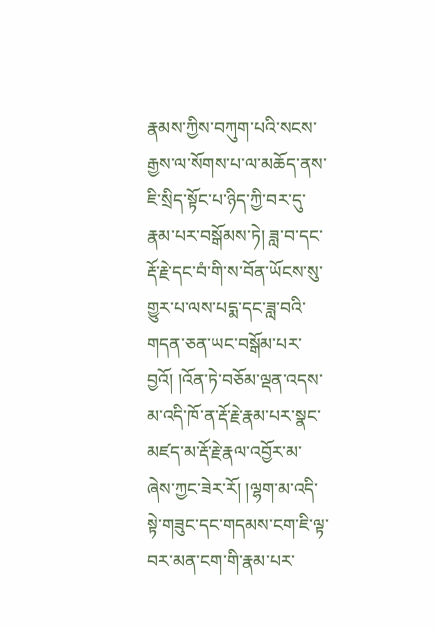རྣམས་ཀྱིས་བཀུག་པའི་སངས་རྒྱས་ལ་སོགས་པ་ལ་མཆོད་ནས་ཇི་སྲིད་སྟོང་པ་ཉིད་ཀྱི་བར་དུ་རྣམ་པར་བསྒོམས་ཏེ། ཟླ་བ་དང་རྡོ་རྗེ་དང་བཾ་གི་ས་བོན་ཡོངས་སུ་གྱུར་པ་ལས་པདྨ་དང་ཟླ་བའི་གདན་ཅན་ཡང་བསྒོམ་པར་བྱའོ། །འོན་ཏེ་བཅོམ་ལྡན་འདས་མ་འདི་ཁོ་ན་རྡོ་རྗེ་རྣམ་པར་སྣང་མཛད་མ་རྡོ་རྗེ་རྣལ་འབྱོར་མ་ཞེས་ཀྱང་ཟེར་རོ། །ལྷག་མ་འདི་སྟེ་གཟུང་དང་གདམས་ངག་ཇི་ལྟ་བར་མན་ངག་གི་རྣམ་པར་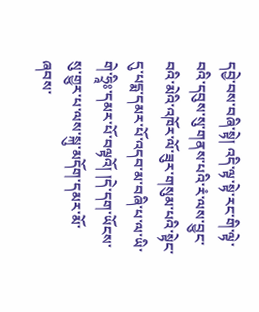དབྱེ་བས་བཞི་སྟེ། འདི་ལྟ་སྟེ་རང་གི་ལྟེ་བའི་དབུས་སུ་གནས་པའི་རཾ་ལས་བྱུང་བའི་མེའི་འཁོར་ལོ་ཟུར་གསུམ་པའི་སྟེང་དུ་པདྨ་དམར་པོ་འདབ་མ་བཞི་པ་ལ་ཡི་གེ་ཧྲཱིཿ་དམར་པོ་བལྟའོ། །དེ་དག་ཡོངས་སུ་གྱུར་པ་ལས་སྐུ་མདོག་དམར་མོ་ཞབས་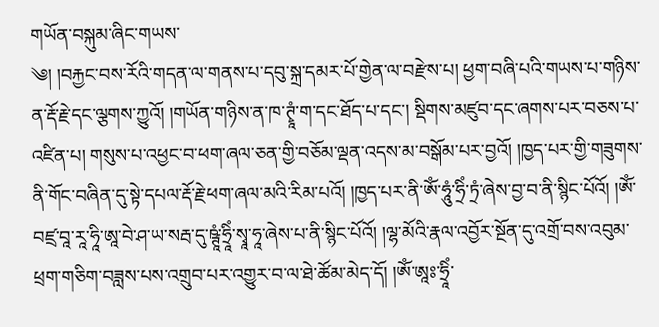གཡོན་བསྐུམ་ཞིང་གཡས་
༄། །བརྐྱང་བས་རོའི་གདན་ལ་གནས་པ་དབུ་སྐྲ་དམར་པོ་གྱེན་ལ་བརྫེས་པ། ཕྱག་བཞི་པའི་གཡས་པ་གཉིས་ན་རྡོ་རྗེ་དང་ལྕགས་ཀྱུའོ། །གཡོན་གཉིས་ན་ཁ་ཊྭཱཾ་ག་དང་ཐོད་པ་དང་། སྡིགས་མཛུབ་དང་ཞགས་པར་བཅས་པ་འཛིན་པ། གསུས་པ་འཕྱང་བ་ཕག་ཞལ་ཅན་གྱི་བཅོམ་ལྡན་འདས་མ་བསྒོམ་པར་བྱའོ། །ཁྱད་པར་གྱི་གཟུགས་ནི་གོང་བཞིན་དུ་སྟེ་དཔལ་རྡོ་རྗེ་ཕག་ཞལ་མའི་རིམ་པའོ། །ཁྱད་པར་ནི་ཨོཾ་ཧཱུཾ་ཧྲིཾ་ཏྲཾ་ཞེས་བྱ་བ་ནི་སྙིང་པོའོ། །ཨོཾ་བཛྲ་བཱ་རཱ་ཧཱི་ཨཱ་བེ་ཤ་ཡ་སརྦ་དུ་ཥྚཱཾ་ཧྲཱིཾ་སྭཱ་ཧཱ་ཞེས་པ་ནི་སྙིང་པོའོ། །ལྷ་མོའི་རྣལ་འབྱོར་སྔོན་དུ་འགྲོ་བས་འབུམ་ཕྲག་གཅིག་བཟླས་པས་འགྲུབ་པར་འགྱུར་བ་ལ་ཐེ་ཚོམ་མེད་དོ། །ཨོཾ་ཨཱཿ་ཧྲཱིཾ་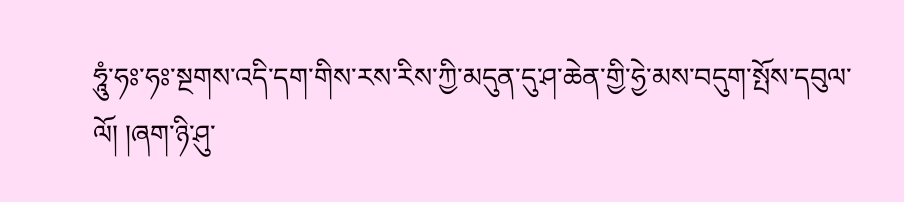ཧཱུཾ་ཧཿ་ཧཿ་སྔགས་འདི་དག་གིས་རས་རིས་ཀྱི་མདུན་དུ་ཤ་ཆེན་གྱི་ཧྱེ་མས་བདུག་སྤོས་དབུལ་ལོ། །ཞག་ཉི་ཤུ་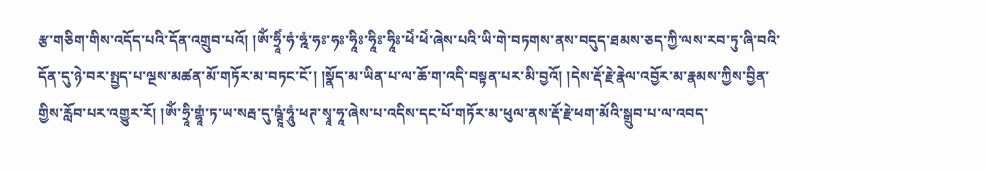རྩ་གཅིག་གིས་འདོད་པའི་དོན་འགྲུབ་པའོ། །ཨོཾ་ཧྲཱིཾ་ཧཾ་ཧྰཾ་ཧཿ་ཧཿ་ཧཱིཿ་ཧཱིཿ་ཧཱིཿ་ཕེཾ་ཕེཾ་ཞེས་པའི་ཡི་གེ་བཏགས་ནས་བདུད་ཐམས་ཅད་ཀྱི་ལས་རབ་ཏུ་ཞི་བའི་དོན་དུ་ཉེ་བར་སྤྱད་པ་ལྔས་མཚན་མོ་གཏོར་མ་བཏང་ངོ་། །སྣོད་མ་ཡིན་པ་ལ་ཆོ་ག་འདི་བསྟན་པར་མི་བྱའོ། །དེས་རྡོ་རྗེ་རྣེལ་འབྱོར་མ་རྣམས་ཀྱིས་བྱིན་གྱིས་རློབ་པར་འགྱུར་རོ། །ཨོཾ་ཧྲཱི་གྷཱཾ་ཏ་ཡ་སརྦ་དུ་ཥྚཱཾ་ཧཱུཾ་ཕཊ་སྭཱ་ཧཱ་ཞེས་པ་འདིས་དང་པོ་གཏོར་མ་ཕུལ་ནས་རྡོ་རྗེ་ཕག་མོའི་སྒྲུབ་པ་ལ་འབད་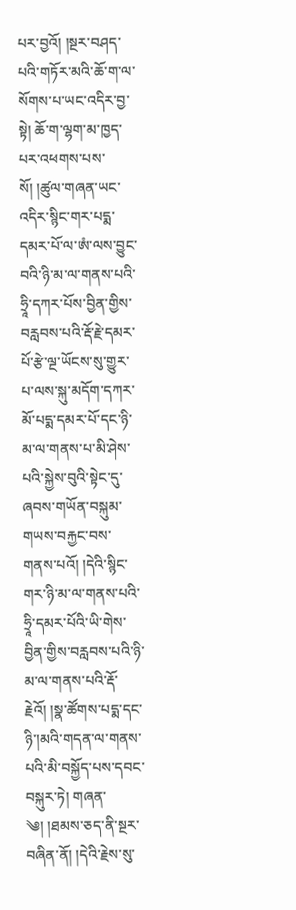པར་བྱའོ། །སྔར་བཤད་པའི་གཏོར་མའི་ཆོ་ག་ལ་སོགས་པ་ཡང་འདིར་བྱ་སྟེ། ཆོ་ག་ལྷག་མ་ཁྱད་པར་འཕགས་པས་སོ། །ཚུལ་གཞན་ཡང་འདིར་སྙིང་གར་པདྨ་དམར་པོ་ལ་ཨཾ་ལས་བྱུང་བའི་ཉི་མ་ལ་གནས་པའི་ཧྲཱི་དཀར་པོས་བྱིན་གྱིས་བརླབས་པའི་རྡོ་རྗེ་དམར་པོ་རྩེ་ལྔ་ཡོངས་སུ་གྱུར་པ་ལས་སྐུ་མདོག་དཀར་མོ་པདྨ་དམར་པོ་དང་ཉི་མ་ལ་གནས་པ་མི་ཤེས་པའི་སྐྱེས་བུའི་སྟེང་དུ་ཞབས་གཡོན་བསྐུམ་གཡས་བརྐྱང་བས་གནས་པའོ། །དེའི་སྙིང་གར་ཉི་མ་ལ་གནས་པའི་ཧྲཱི་དམར་པོའི་ཡི་གེས་བྱིན་གྱིས་བརླབས་པའི་ཉི་མ་ལ་གནས་པའི་རྡོ་རྗེའོ། །སྣ་ཚོགས་པདྨ་དང་ཉི་།མའི་གདན་ལ་གནས་པའི་མི་བསྐྱོད་པས་དབང་བསྐུར་ཏེ། གཞན་
༄། །ཐམས་ཅད་ནི་སྔར་བཞིན་ནོ། །དེའི་རྗེས་སུ་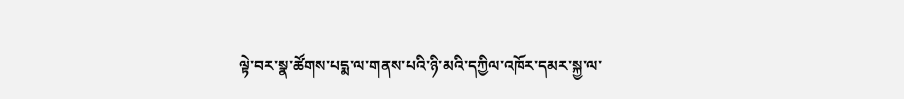ལྟེ་བར་སྣ་ཚོགས་པདྨ་ལ་གནས་པའི་ཉི་མའི་དཀྱིལ་འཁོར་དམར་སྐྱ་ལ་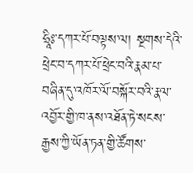ཧྲཱིཿ་དཀར་པོ་བལྟས་ལ། སྔགས་དེའི་ཕྲེང་བ་དཀར་པོ་ཕྲེང་བའི་རྣམ་པ་བཞིན་དུ་འཁོར་ལོ་བསྐོར་བའི་རྣལ་འབྱོར་གྱི་ཁ་ནས་འཐོན་ཏེ་སངས་རྒྱས་ཀྱི་ཡོན་ཏན་གྱི་ཚོགས་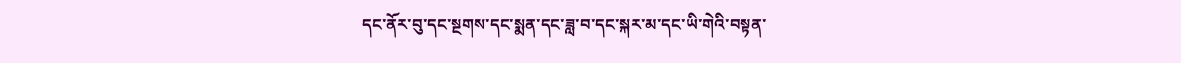དང་ནོར་བུ་དང་སྔགས་དང་སྨན་དང་ཟླ་བ་དང་སྐར་མ་དང་ཡི་གེའི་བསྟན་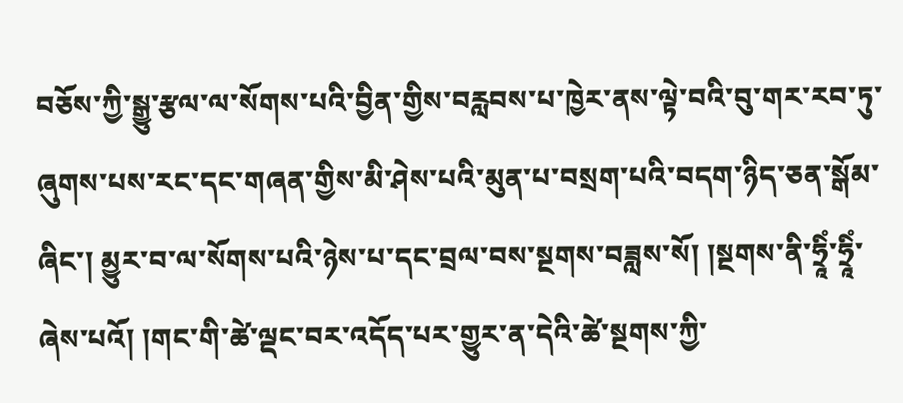བཅོས་ཀྱི་སྒྱུ་རྩལ་ལ་སོགས་པའི་བྱིན་གྱིས་བརླབས་པ་ཁྱེར་ནས་ལྟེ་བའི་བུ་གར་རབ་ཏུ་ཞུགས་པས་རང་དང་གཞན་གྱིས་མི་ཤེས་པའི་མུན་པ་བསྲག་པའི་བདག་ཉིད་ཅན་སྒོམ་ཞིང་། མྱུར་བ་ལ་སོགས་པའི་ཉེས་པ་དང་བྲལ་བས་སྔགས་བཟླས་སོ། །སྔགས་ནི་ཧྲཱིཾ་ཧྲཱིཾ་ཞེས་པའོ། །གང་གི་ཚེ་ལྡང་བར་འདོད་པར་གྱུར་ན་དེའི་ཚེ་སྔགས་ཀྱི་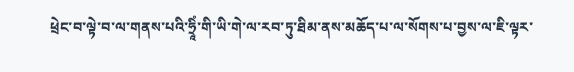ཕྲེང་བ་ལྟེ་བ་ལ་གནས་པའི་ཧྲཱིཾ་གི་ཡི་གེ་ལ་རབ་ཏུ་ཐིམ་ནས་མཆོད་པ་ལ་སོགས་པ་བྱས་ལ་ཇི་ལྟར་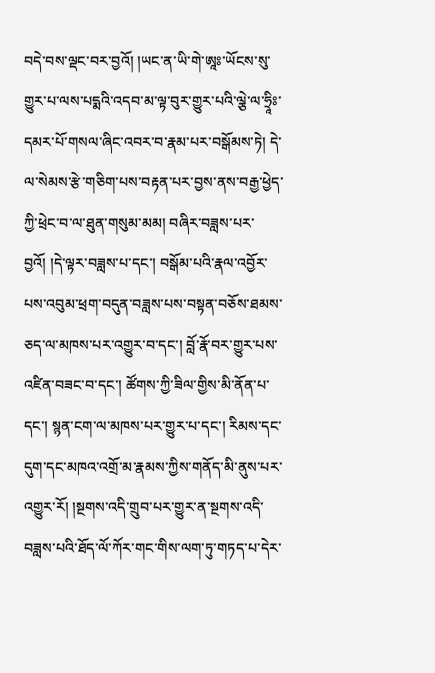བདེ་བས་ལྡང་བར་བྱའོ། །ཡང་ན་ཡི་གེ་ཨཱཿ་ཡོངས་སུ་གྱུར་པ་ལས་པདྨའི་འདབ་མ་ལྟ་བུར་གྱུར་པའི་ལྕེ་ལ་ཧྲཱིཿ་དམར་པོ་གསལ་ཞིང་འབར་བ་རྣམ་པར་བསྒོམས་ཏེ། དེ་ལ་སེམས་རྩེ་གཅིག་པས་བརྟན་པར་བྱས་ནས་བརྒྱ་ཕྱེད་ཀྱི་ཕྲེང་བ་ལ་ཐུན་གསུམ་མམ། བཞིར་བཟླས་པར་བྱའོ། །དེ་ལྟར་བཟླས་པ་དང་། བསྒོམ་པའི་རྣལ་འབྱོར་པས་འབུམ་ཕྲག་བདུན་བཟླས་པས་བསྟན་བཅོས་ཐམས་ཅད་ལ་མཁས་པར་འགྱུར་བ་དང་། བློ་རྣོ་བར་གྱུར་པས་འཛིན་བཟང་བ་དང་། ཚོགས་ཀྱི་ཟིལ་གྱིས་མི་ནོན་པ་དང་། སྙན་ངག་ལ་མཁས་པར་གྱུར་པ་དང་། རིམས་དང་དུག་དང་མཁའ་འགྲོ་མ་རྣམས་ཀྱིས་གནོད་མི་ནུས་པར་འགྱུར་རོ། །སྔགས་འདི་གྲུབ་པར་གྱུར་ན་སྔགས་འདི་བཟླས་པའི་ཐོད་ལོ་ཀོར་གང་གིས་ལག་ཏུ་གཏད་པ་དེར་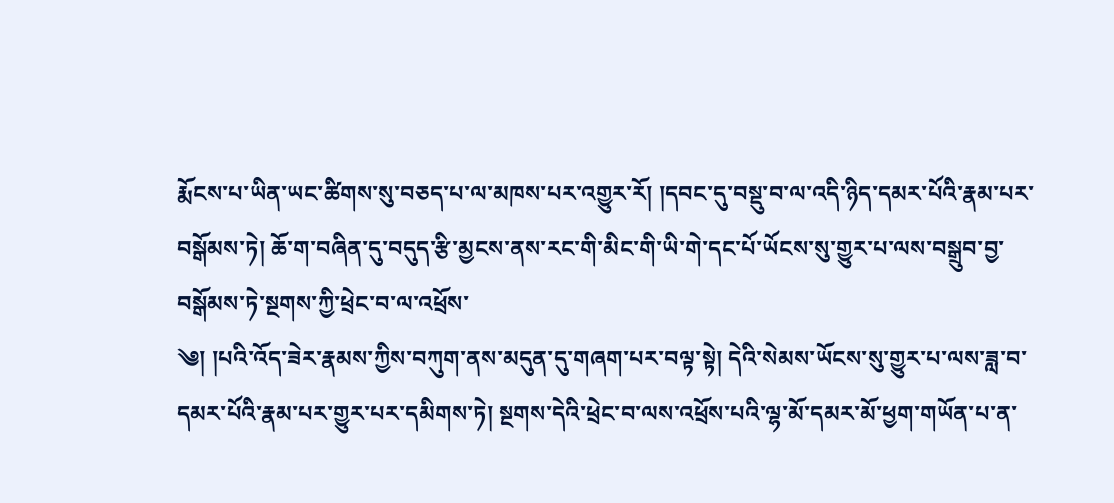རྨོངས་པ་ཡིན་ཡང་ཚིགས་སུ་བཅད་པ་ལ་མཁས་པར་འགྱུར་རོ། །དབང་དུ་བསྡུ་བ་ལ་འདི་ཉིད་དམར་པོའི་རྣམ་པར་བསྒོམས་ཏེ། ཆོ་ག་བཞིན་དུ་བདུད་རྩི་མྱངས་ནས་རང་གི་མིང་གི་ཡི་གེ་དང་པོ་ཡོངས་སུ་གྱུར་པ་ལས་བསྒྲུབ་བྱ་བསྒོམས་ཏེ་སྔགས་ཀྱི་ཕྲེང་བ་ལ་འཕྲོས་
༄། །པའི་འོད་ཟེར་རྣམས་ཀྱིས་བཀུག་ནས་མདུན་དུ་གཞག་པར་བལྟ་སྟེ། དེའི་སེམས་ཡོངས་སུ་གྱུར་པ་ལས་ཟླ་བ་དམར་པོའི་རྣམ་པར་གྱུར་པར་དམིགས་ཏེ། སྔགས་དེའི་ཕྲེང་བ་ལས་འཕྲོས་པའི་ལྷ་མོ་དམར་མོ་ཕྱག་གཡོན་པ་ན་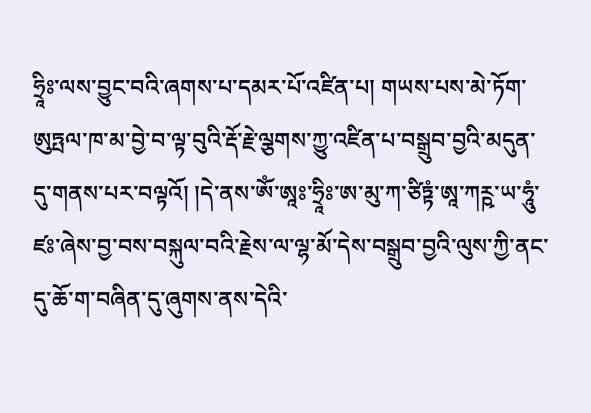ཧྲཱིཿ་ལས་བྱུང་བའི་ཞགས་པ་དམར་པོ་འཛིན་པ། གཡས་པས་མེ་ཏོག་ཨུཏྤལ་ཁ་མ་བྱེ་བ་ལྟ་བུའི་རྡོ་རྗེ་ལྕགས་ཀྱུ་འཛིན་པ་བསྒྲུབ་བྱའི་མདུན་དུ་གནས་པར་བལྟའོ། །དེ་ནས་ཨོཾ་ཨཱཿ་ཧྲཱིཿ་ཨ་མུ་ཀ་ཙིཏྟཾ་ཨཱ་ཀཪྵ་ཡ་ཧཱུཾ་ཛཿ་ཞེས་བྱ་བས་བསྐུལ་བའི་རྗེས་ལ་ལྷ་མོ་དེས་བསྒྲུབ་བྱའི་ལུས་ཀྱི་ནང་དུ་ཆོ་ག་བཞིན་དུ་ཞུགས་ནས་དེའི་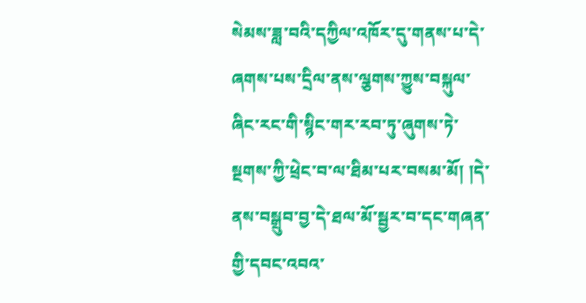སེམས་ཟླ་བའི་དཀྱིལ་འཁོར་དུ་གནས་པ་དེ་ཞགས་པས་དྲིལ་ནས་ལྕགས་ཀྱུས་བསྐུལ་ཞིང་རང་གི་སྙིང་གར་རབ་ཏུ་ཞུགས་ཏེ་སྔགས་ཀྱི་ཕྲེང་བ་ལ་ཐིམ་པར་བསམ་མོ། །དེ་ནས་བསྒྲུབ་བྱ་དེ་ཐལ་མོ་སྦྱར་བ་དང་གཞན་གྱི་དབང་འབའ་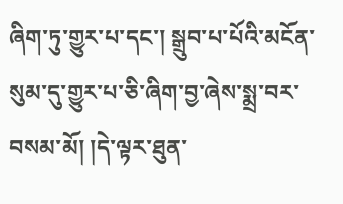ཞིག་ཏུ་གྱུར་པ་དང་། སྒྲུབ་པ་པོའི་མངོན་སུམ་དུ་གྱུར་པ་ཅི་ཞིག་བྱ་ཞེས་སྨྲ་བར་བསམ་མོ། །དེ་ལྟར་ཐུན་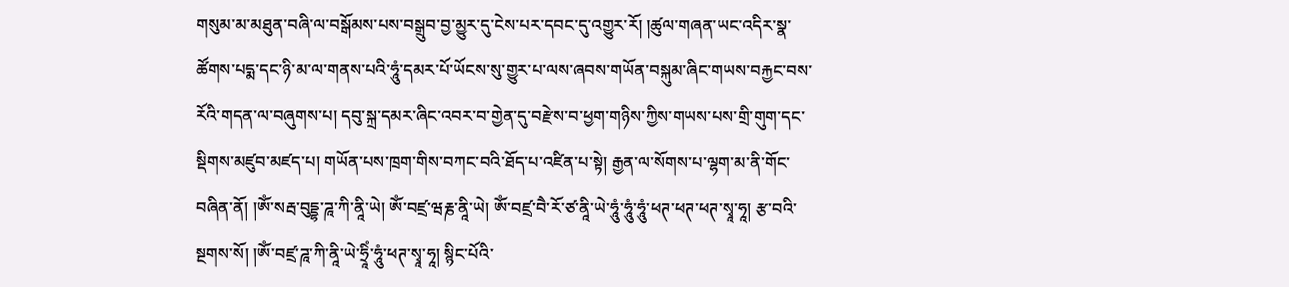གསུམ་མ་མཐུན་བཞི་ལ་བསྒོམས་པས་བསྒྲུབ་བྱ་མྱུར་དུ་ངེས་པར་དབང་དུ་འགྱུར་རོ། །ཚུལ་གཞན་ཡང་འདིར་སྣ་ཚོགས་པདྨ་དང་ཉི་མ་ལ་གནས་པའི་ཧཱུཾ་དམར་པོ་ཡོངས་སུ་གྱུར་པ་ལས་ཞབས་གཡོན་བསྐུམ་ཞིང་གཡས་བརྐྱང་བས་རོའི་གདན་ལ་བཞུགས་པ། དབུ་སྐྲ་དམར་ཞིང་འབར་བ་གྱེན་དུ་བརྫེས་བ་ཕྱག་གཉིས་ཀྱིས་གཡས་པས་གྲི་གུག་དང་སྡིགས་མཛུབ་མཛད་པ། གཡོན་པས་ཁྲག་གིས་བཀང་བའི་ཐོད་པ་འཛིན་པ་སྟེ། རྒྱན་ལ་སོགས་པ་ལྷག་མ་ནི་གོང་བཞིན་ནོ། །ཨོཾ་སརྦ་བུདྡྷ་ཌཱ་ཀི་ནཱི་ཡེ། ཨོཾ་བཛྲ་ཝརྞ་ནཱི་ཡེ། ཨོཾ་བཛྲ་བཻ་རོ་ཙ་ནཱི་ཡེ་ཧཱུཾ་ཧཱུཾ་ཧཱུཾ་ཕཊ་ཕཊ་ཕཊ་སྭཱ་ཧཱ། རྩ་བའི་སྔགས་སོ། །ཨོཾ་བཛྲ་ཌཱ་ཀི་ནཱི་ཡེ་ཧྲཱིཾ་ཧཱུཾ་ཕཊ་སྭཱ་ཧཱ། སྙིང་པོའི་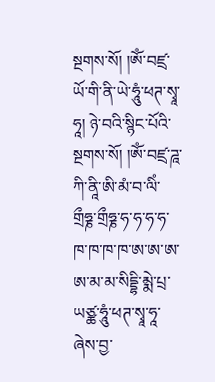སྔགས་སོ། །ཨོཾ་བཛྲ་ཡོ་གི་ནི་ཡེ་ཧཱུཾ་ཕཊ་སྭཱ་ཧཱ། ཉེ་བའི་སྙིང་པོའི་སྔགས་སོ། །ཨོཾ་བཛྲ་ཌཱ་ཀི་ནཱི་ཨི་མཾ་བ་ལིཾ་གྲྀཧྞ་གྲྀཧྞ་ཧ་ཧ་ཧ་ཧ་ཁ་ཁ་ཁ་ཁ་ཨ་ཨ་ཨ་ཨ་མ་མ་སིདྡྷི་མྨེ་པྲ་ཡཙྪ་ཧཱུཾ་ཕཊ་སྭཱ་ཧཱ་ཞེས་བྱ་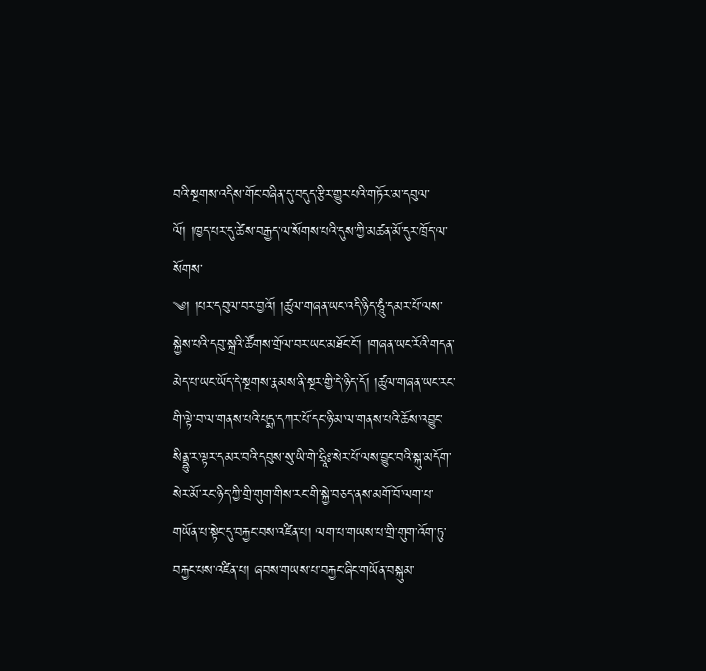བའི་སྔགས་འདིས་གོང་བཞིན་དུ་བདུད་རྩིར་གྱུར་པའི་གཏོར་མ་དབུལ་ལོ། །ཁྱད་པར་དུ་ཚེས་བརྒྱད་ལ་སོགས་པའི་དུས་ཀྱི་མཚན་མོ་དུར་ཁྲོད་ལ་སོགས་
༄། །པར་དབུལ་བར་བྱའོ། །ཚུལ་གཞན་ཡང་འདི་ཉིད་ཧཱུཾ་དམར་པོ་ལས་སྐྱེས་པའི་དབུ་སྐྲའི་ཚོགས་གྲོལ་བར་ཡང་མཐོང་ངོ་། །གཞན་ཡང་རོའི་གདན་མེད་པ་ཡང་ཡོད་དེ་སྔགས་རྣམས་ནི་སྔར་གྱི་དེ་ཉིད་དོ། །ཚུལ་གཞན་ཡང་རང་གི་ལྟེ་བ་ལ་གནས་པའི་པདྨ་དཀར་པོ་དང་ཉི་མ་ལ་གནས་པའི་ཆོས་འབྱུང་སིནྡྷུ་ར་ལྟར་དམར་བའི་དབུས་སུ་ཡི་གེ་ཧྲཱིཿ་སེར་པོ་ལས་བྱུང་བའི་སྐུ་མདོག་སེར་མོ་རང་ཉིད་ཀྱི་གྲི་གུག་གིས་རང་གི་སྐྱེ་བཅད་ནས་མགོ་བོ་ལག་པ་གཡོན་པ་སྟེང་དུ་བརྐྱང་བས་འཛིན་པ། ལག་པ་གཡས་པ་གྲི་གུག་འོག་ཏུ་བརྐྱང་པས་འཛིན་པ། ཞབས་གཡས་པ་བརྐྱང་ཞིང་གཡོན་བསྐུམ་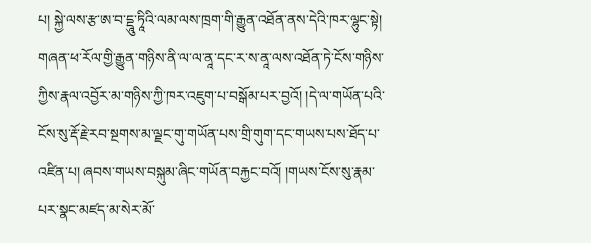པ། སྐྱེ་ལས་རྩ་ཨ་བ་དྡཱུ་ཏཱིའི་ལམ་ལས་ཁྲག་གི་རྒྱུན་འཐོན་ནས་དེའི་ཁར་ལྷུང་སྟེ། གཞན་ཕ་རོལ་གྱི་རྒྱུན་གཉིས་ནི་ལ་ལ་ནཱ་དང་ར་ས་ནཱ་ལས་འཐོན་ཏེ་ངོས་གཉིས་ཀྱིས་རྣལ་འབྱོར་མ་གཉིས་ཀྱི་ཁར་འཇུག་པ་བསྒོམ་པར་བྱའོ། །དེ་ལ་གཡོན་པའི་ངོས་སུ་རྡོ་རྗེ་རབ་སྔགས་མ་ལྗང་གུ་གཡོན་པས་གྲི་གུག་དང་གཡས་པས་ཐོད་པ་འཛིན་པ། ཞབས་གཡས་བསྐུམ་ཞིང་གཡོན་བརྐྱང་བའོ། །གཡས་ངོས་སུ་རྣམ་པར་སྣང་མཛད་མ་སེར་མོ་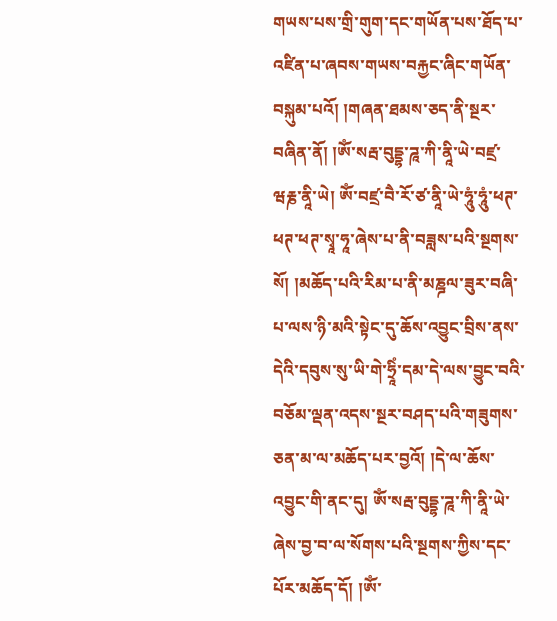གཡས་པས་གྲི་གུག་དང་གཡོན་པས་ཐོད་པ་འཛིན་པ་ཞབས་གཡས་བརྐྱང་ཞིང་གཡོན་བསྐུམ་པའོ། །གཞན་ཐམས་ཅད་ནི་སྔར་བཞིན་ནོ། །ཨོཾ་སརྦ་བུདྡྷ་ཌཱ་ཀི་ནཱི་ཡེ་བཛྲ་ཝརྞ་ནཱི་ཡེ། ཨོཾ་བཛྲ་བཻ་རོ་ཙ་ནཱི་ཡེ་ཧཱུཾ་ཧཱུཾ་ཕཊ་ཕཊ་ཕཊ་སྭཱ་ཧཱ་ཞེས་པ་ནི་བཟླས་པའི་སྔགས་སོ། །མཆོད་པའི་རིམ་པ་ནི་མཎྜལ་ཟུར་བཞི་པ་ལས་ཉི་མའི་སྟེང་དུ་ཆོས་འབྱུང་བྲིས་ནས་དེའི་དབུས་སུ་ཡི་གེ་ཧྲཱིཾ་དམ་དེ་ལས་བྱུང་བའི་བཅོམ་ལྡན་འདས་སྔར་བཤད་པའི་གཟུགས་ཅན་མ་ལ་མཆོད་པར་བྱའོ། །དེ་ལ་ཆོས་འབྱུང་གི་ནང་དུ། ཨོཾ་སརྦ་བུདྡྷ་ཌཱ་ཀི་ནཱི་ཡེ་ཞེས་བྱ་བ་ལ་སོགས་པའི་སྔགས་ཀྱིས་དང་པོར་མཆོད་དོ། །ཨོཾ་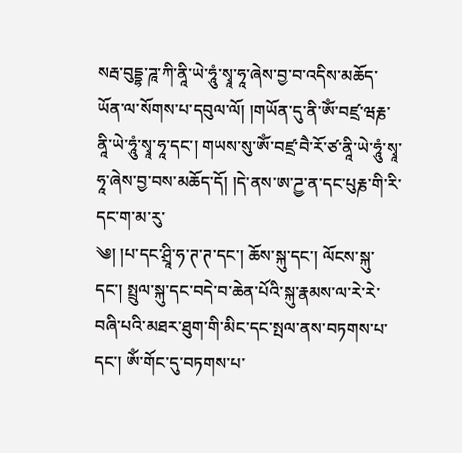སརྦ་བུདྡྷ་ཌཱ་ཀི་ནཱི་ཡེ་ཧཱུཾ་སྭཱ་ཧཱ་ཞེས་བྱ་བ་འདིས་མཆོད་ཡོན་ལ་སོགས་པ་དབུལ་ལོ། །གཡོན་དུ་ནི་ཨོཾ་བཛྲ་ཝརྞ་ནཱི་ཡེ་ཧཱུཾ་སྭཱ་ཧཱ་དང་། གཡས་སུ་ཨོཾ་བཛྲ་བཻ་རོ་ཙ་ནཱི་ཡེ་ཧཱུཾ་སྭཱ་ཧཱ་ཞེས་བྱ་བས་མཆོད་དོ། །དེ་ནས་ཨ་ཌྱ་ན་དང་པུརྞ་གི་རི་དང་ག་མ་རུ་
༄། །པ་དང་ཤྲཱི་ཧ་ཊ་ཊ་དང་། ཆོས་སྐུ་དང་། ལོངས་སྐུ་དང་། སྤྲུལ་སྐུ་དང་བདེ་བ་ཆེན་པོའི་སྐུ་རྣམས་ལ་རེ་རེ་བཞི་པའི་མཐར་ཐུག་གི་མིང་དང་སྤལ་ནས་བཏགས་པ་དང་། ཨོཾ་གོང་དུ་བཏགས་པ་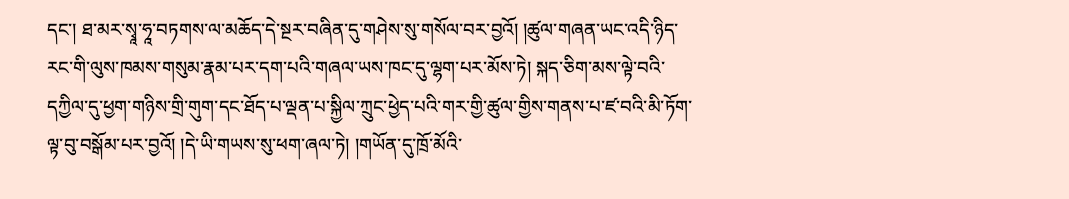དང་། ཐ་མར་སྭཱ་ཧཱ་བཏགས་ལ་མཆོད་དེ་སྔར་བཞིན་དུ་གཤེས་སུ་གསོལ་བར་བྱའོ། །ཚུལ་གཞན་ཡང་འདི་ཉིད་རང་གི་ལུས་ཁམས་གསུམ་རྣམ་པར་དག་པའི་གཞལ་ཡས་ཁང་དུ་ལྷག་པར་མོས་ཏེ། སྐད་ཅིག་མས་ལྟེ་བའི་དཀྱིལ་དུ་ཕྱག་གཉིས་གྲི་གུག་དང་ཐོད་པ་ལྡན་པ་སྐྱིལ་ཀྲུང་ཕྱེད་པའི་གར་གྱི་ཚུལ་གྱིས་གནས་པ་ཛ་བའི་མི་ཏོག་ལྟ་བུ་བསྒོམ་པར་བྱའོ། །དེ་ཡི་གཡས་སུ་ཕག་ཞལ་ཏེ། །གཡོན་དུ་ཁྲོ་མོའི་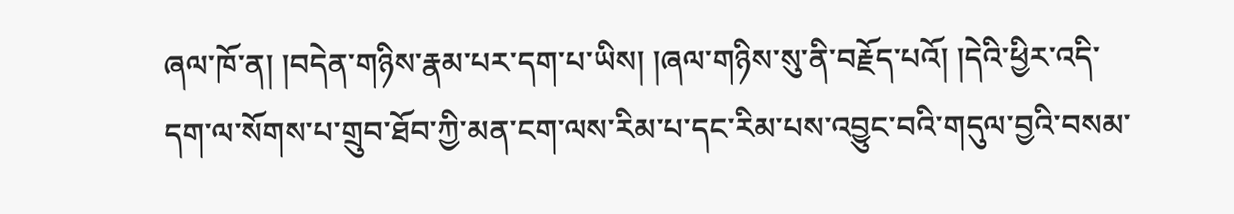ཞལ་ཁོ་ན། །བདེན་གཉིས་རྣམ་པར་དག་པ་ཡིས། །ཞལ་གཉིས་སུ་ནི་བརྗོད་པའོ། །དེའི་ཕྱིར་འདི་དག་ལ་སོགས་པ་གྲུབ་ཐོབ་ཀྱི་མན་ངག་ལས་རིམ་པ་དང་རིམ་པས་འབྱུང་བའི་གདུལ་བྱའི་བསམ་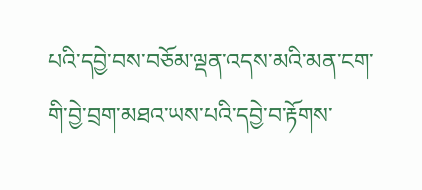པའི་དབྱེ་བས་བཅོམ་ལྡན་འདས་མའི་མན་ངག་གི་བྱེ་བྲག་མཐའ་ཡས་པའི་དབྱེ་བ་རྟོགས་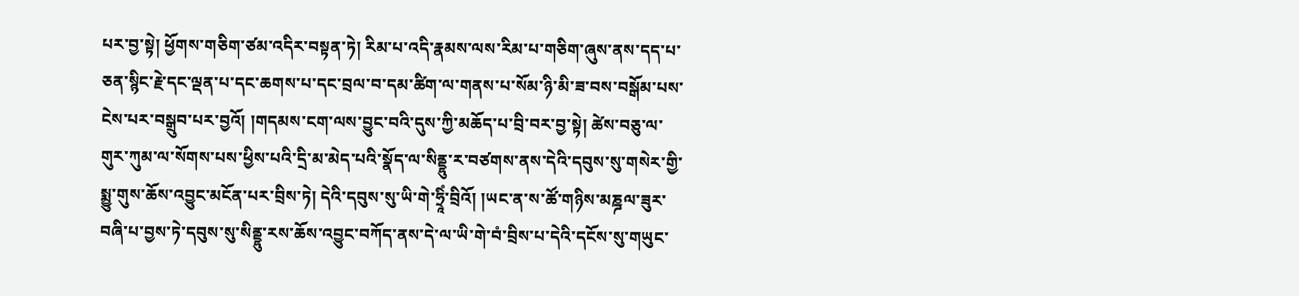པར་བྱ་སྟེ། ཕྱོགས་གཅིག་ཙམ་འདིར་བསྟན་ཏེ། རིམ་པ་འདི་རྣམས་ལས་རིམ་པ་གཅིག་ཞུས་ནས་དད་པ་ཅན་སྙིང་རྗེ་དང་ལྡན་པ་དང་ཆགས་པ་དང་བྲལ་བ་དམ་ཚིག་ལ་གནས་པ་སོམ་ཉི་མི་ཟ་བས་བསྒོམ་པས་ངེས་པར་བསྒྲུབ་པར་བྱའོ། །གདམས་ངག་ལས་བྱུང་བའི་དུས་ཀྱི་མཆོད་པ་བྲི་བར་བྱ་སྟེ། ཚེས་བཅུ་ལ་གུར་ཀུམ་ལ་སོགས་པས་ཕྱིས་པའི་དྲི་མ་མེད་པའི་སྣོད་ལ་སིནྡྷུ་ར་བཙགས་ནས་དེའི་དབུས་སུ་གསེར་གྱི་སྨྱུ་གུས་ཆོས་འབྱུང་མངོན་པར་བྲིས་ཏེ། དེའི་དབུས་སུ་ཡི་གེ་ཧྲཱིཾ་བྲིའོ། །ཡང་ན་ས་ཚོ་གཉིས་མཎྜལ་ཟུར་བཞི་པ་བྱས་ཏེ་དབུས་སུ་སིནྡྷུ་རས་ཆོས་འབྱུང་བཀོད་ནས་དེ་ལ་ཡི་གེ་བཾ་བྲིས་པ་དེའི་དངོས་སུ་གཡུང་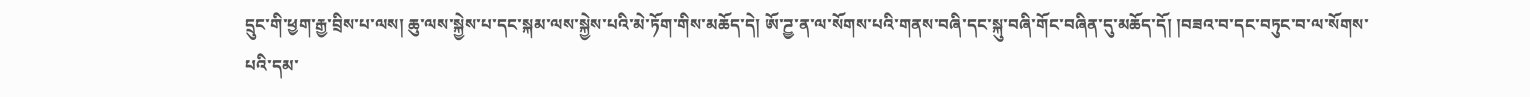དྲུང་གི་ཕྱག་རྒྱ་བྲིས་པ་ལས། ཆུ་ལས་སྐྱེས་པ་དང་སྐམ་ལས་སྐྱེས་པའི་མེ་ཏོག་གིས་མཆོད་དེ། ཨོ་ཌྱ་ན་ལ་སོགས་པའི་གནས་བཞི་དང་སྐུ་བཞི་གོང་བཞིན་དུ་མཆོད་དོ། །བཟའ་བ་དང་བཏུང་བ་ལ་སོགས་པའི་དམ་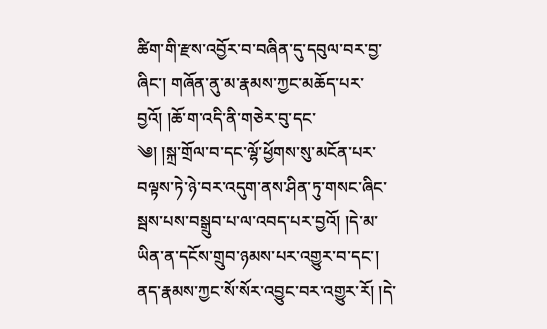ཚིག་གི་རྫས་འབྱོར་བ་བཞིན་དུ་དབུལ་བར་བྱ་ཞིང་། གཞོན་ནུ་མ་རྣམས་ཀྱང་མཆོད་པར་བྱའོ། །ཆོ་ག་འདི་ནི་གཅེར་བུ་དང་
༄། །སྐྲ་གྲོལ་བ་དང་ལྷོ་ཕྱོགས་སུ་མངོན་པར་བལྟས་ཏེ་ཉེ་བར་འདུག་ནས་ཤིན་ཏུ་གསང་ཞིང་སྦས་པས་བསྒྲུབ་པ་ལ་འབད་པར་བྱའོ། །དེ་མ་ཡིན་ན་དངོས་གྲུབ་ཉམས་པར་འགྱུར་བ་དང་། ནད་རྣམས་ཀྱང་སོ་སོར་འབྱུང་བར་འགྱུར་རོ། །དེ་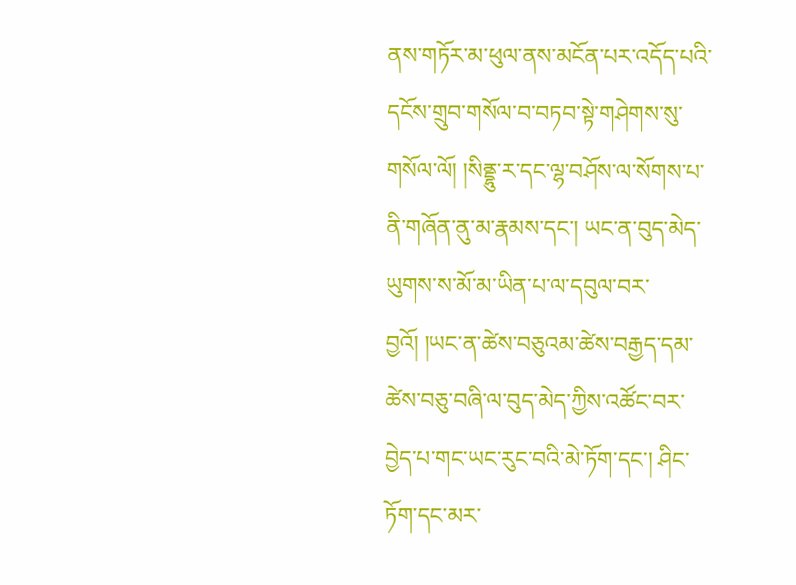ནས་གཏོར་མ་ཕུལ་ནས་མངོན་པར་འདོད་པའི་དངོས་གྲུབ་གསོལ་བ་བཏབ་སྟེ་གཤེགས་སུ་གསོལ་ལོ། །སིནྡྷུ་ར་དང་ལྷ་བཤོས་ལ་སོགས་པ་ནི་གཞོན་ནུ་མ་རྣམས་དང་། ཡང་ན་བུད་མེད་ཡུགས་ས་མོ་མ་ཡིན་པ་ལ་དབུལ་བར་བྱའོ། །ཡང་ན་ཚེས་བཅུའམ་ཚེས་བརྒྱད་དམ་ཚེས་བཅུ་བཞི་ལ་བུད་མེད་ཀྱིས་འཚོང་བར་བྱེད་པ་གང་ཡང་རུང་བའི་མེ་ཏོག་དང་། ཤིང་ཏོག་དང་མར་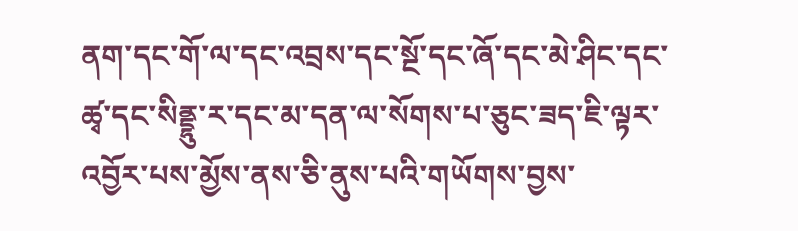ནག་དང་གོ་ལ་དང་འབྲས་དང་སྔོ་དང་ཞོ་དང་མེ་ཤིང་དང་ཚྭ་དང་སིནྡྷུ་ར་དང་མ་དན་ལ་སོགས་པ་ཅུང་ཟད་ཇི་ལྟར་འབྱོར་པས་མྱོས་ནས་ཅི་ནུས་པའི་གཡོགས་བྱས་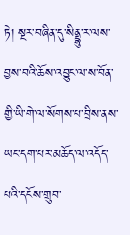ཏེ། སྔར་བཞིན་དུ་སིནྡྷུ་ར་ལས་བྱས་བའི་ཆོས་འབྱུང་ལ་ས་བོན་གྱི་ཡི་གེ་ལ་སོགས་པ་བྲིས་ནས་ཡང་དག་པར་མཆོད་ལ་འདོད་པའི་དངོས་གྲུབ་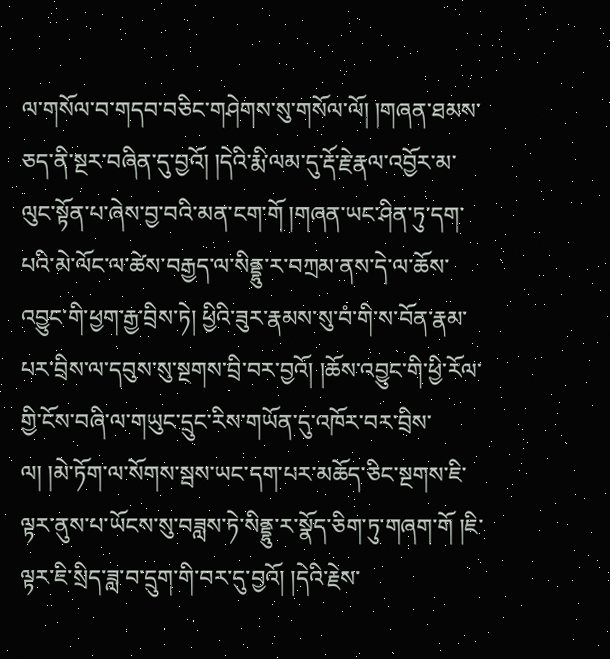ལ་གསོལ་བ་གདབ་བཅིང་གཤེགས་སུ་གསོལ་ལོ། །གཞན་ཐམས་ཅད་ནི་སྔར་བཞིན་དུ་བྱའོ། །དེའི་རྨི་ལམ་དུ་རྡོ་རྗེ་རྣལ་འབྱོར་མ་ལུང་སྟོན་པ་ཞེས་བྱ་བའི་མན་ངག་གོ །གཞན་ཡང་ཤིན་ཏུ་དག་པའི་མེ་ལོང་ལ་ཚེས་བརྒྱད་ལ་སིནྡྷུ་ར་བཀྲམ་ནས་དེ་ལ་ཆོས་འབྱུང་གི་ཕྱག་རྒྱ་བྲིས་ཏེ། ཕྱིའི་ཟུར་རྣམས་སུ་བཾ་གི་ས་བོན་རྣམ་པར་བྲིས་ལ་དབུས་སུ་སྔགས་བྲི་བར་བྱའོ། །ཆོས་འབྱུང་གི་ཕྱི་རོལ་གྱི་ངོས་བཞི་ལ་གཡུང་དྲུང་རིས་གཡོན་དུ་འཁོར་བར་བྲིས་ལ། །མེ་ཏོག་ལ་སོགས་སྦས་ཡང་དག་པར་མཆོད་ཅིང་སྔགས་ཇི་ལྟར་ནུས་པ་ཡོངས་སུ་བཟླས་ཏེ་སིནྡྷུ་ར་སྣོད་ཅིག་ཏུ་གཞག་གོ །ཇི་ལྟར་ཇི་སྲིད་ཟླ་བ་དྲུག་གི་བར་དུ་བྱའོ། །དེའི་རྗེས་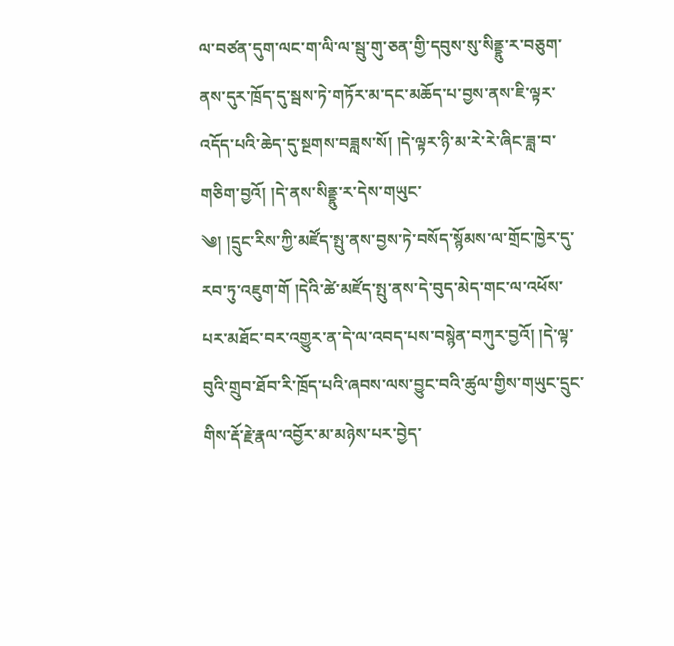ལ་བཙན་དུག་ལང་ག་ལི་ལ་སྦུ་གུ་ཅན་གྱི་དབུས་སུ་སིནྡྷུ་ར་བཅུག་ནས་དུར་ཁྲོད་དུ་སྦས་ཏེ་གཏོར་མ་དང་མཆོད་པ་བྱས་ནས་ཇི་ལྟར་འདོད་པའི་ཆེད་དུ་སྔགས་བཟླས་སོ། །དེ་ལྟར་ཉི་མ་རེ་རེ་ཞིང་ཟླ་བ་གཅིག་བྱའོ། །དེ་ནས་སིནྡྷུ་ར་དེས་གཡུང་
༄། །དྲུང་རིས་ཀྱི་མཛོད་སྤུ་ནས་བྱས་ཏེ་བསོད་སྙོམས་ལ་གྲོང་ཁྱེར་དུ་རབ་ཏུ་འཇུག་གོ །དེའི་ཚེ་མཛོད་སྤུ་ནས་དེ་བུད་མེད་གང་ལ་འཕོས་པར་མཐོང་བར་འགྱུར་ན་དེ་ལ་འབད་པས་བསྙེན་བཀུར་བྱའོ། །དེ་ལྟ་བུའི་གྲུབ་ཐོབ་རི་ཁྲོད་པའི་ཞབས་ལས་བྱུང་བའི་ཚུལ་གྱིས་གཡུང་དྲུང་གིས་རྡོ་རྗེ་རྣལ་འབྱོར་མ་མཉེས་པར་བྱེད་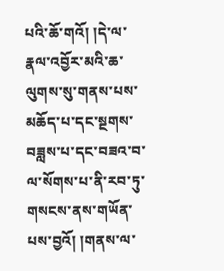པའི་ཆོ་གའོ། །དེ་ལ་རྣལ་འབྱོར་མའི་ཆ་ལུགས་སུ་གནས་པས་མཆོད་པ་དང་སྔགས་བཟླས་པ་དང་བཟའ་བ་ལ་སོགས་པ་ནི་རབ་ཏུ་གསངས་ནས་གཡོན་པས་བྱའོ། །གནས་ལ་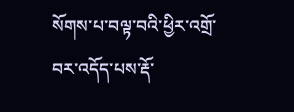སོགས་པ་བལྟ་བའི་ཕྱིར་འགྲོ་བར་འདོད་པས་རྡོ་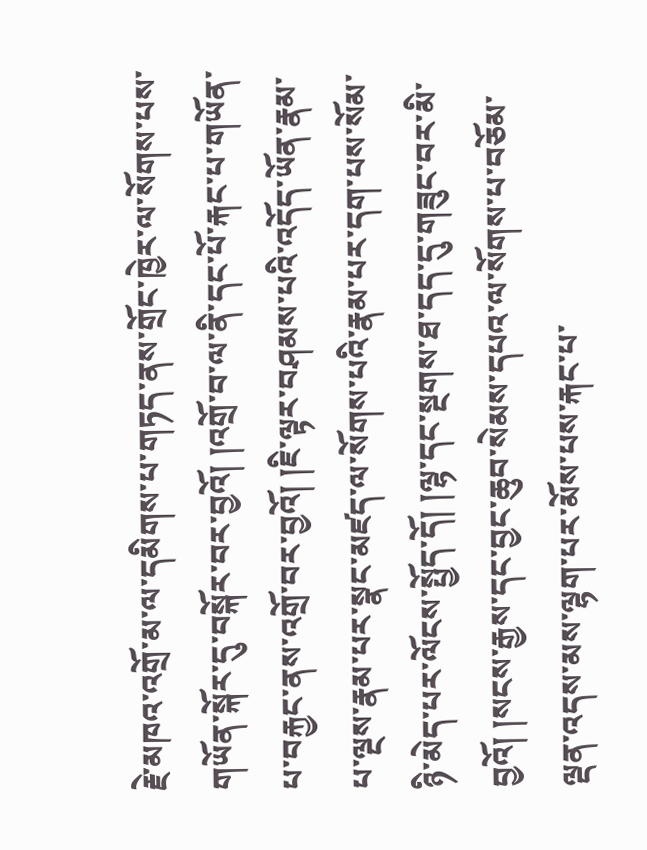རྗེ་མཁའ་འགྲོ་མ་ལ་དམིགས་པ་གཏད་ནས་གྲོང་ཁྱེར་ལ་སོགས་པས་གཡོན་སྐོར་དུ་བསྐོར་བར་བྱའོ། །འགྲོ་བ་ལ་ནི་དང་པོ་རྐང་པ་གཡོན་པ་བརྐྱང་ནས་འགྲོ་བར་བྱའོ། །ཇི་ལྟར་བཤམས་པའི་འདོད་ཡོན་རྣམ་པ་ལྔས་རྣམ་པར་སྣང་མཛད་ལ་སོགས་པའི་རྣམ་པར་དག་པས་སོམ་ཉི་མེད་པར་ལོངས་སྤྱོད་དོ། །ལྷ་དང་སྔགས་ཐ་དད་དུ་གཟུང་བར་མི་བྱའོ། །སངས་རྒྱས་དང་བྱང་ཆུབ་སེམས་དཔའ་ལ་སོགས་པ་བཅོམ་ལྡན་འདས་མས་ལྷག་པར་མོས་པས་རྐང་པ་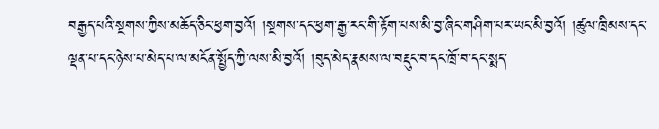བརྒྱད་པའི་སྔགས་ཀྱིས་མཆོད་ཅིང་ཕྱག་བྱའོ། །སྔགས་དང་ཕྱག་རྒྱ་རང་གི་རྟོག་པས་མི་བྱ་ཞིང་གཤིག་པར་ཡང་མི་བྱའོ། །ཚུལ་ཁྲིམས་དང་ལྡན་པ་དང་ཉེས་པ་མེད་པ་ལ་མངོན་སྤྱོད་ཀྱི་ལས་མི་བྱའོ། །བུད་མེད་རྣམས་ལ་བརྡུང་བ་དང་ཁྲོ་བ་དང་སྨད་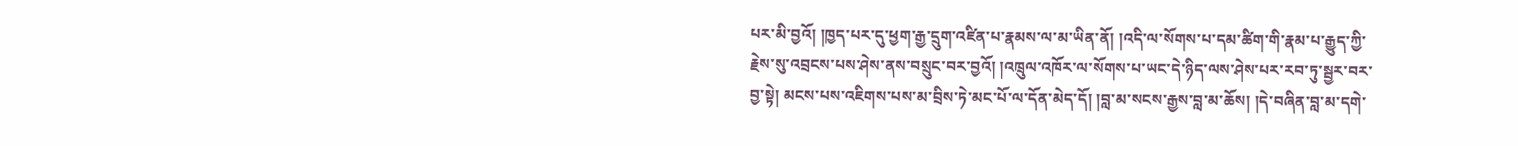པར་མི་བྱའོ། །ཁྱད་པར་དུ་ཕྱག་རྒྱ་དྲུག་འཛིན་པ་རྣམས་ལ་མ་ཡིན་ནོ། །འདི་ལ་སོགས་པ་དམ་ཚིག་གི་རྣམ་པ་རྒྱུད་ཀྱི་རྗེས་སུ་འབྲངས་པས་ཤེས་ནས་བསྲུང་བར་བྱའོ། །འཁྲུལ་འཁོར་ལ་སོགས་པ་ཡང་དེ་ཉིད་ལས་ཤེས་པར་རབ་ཏུ་སྦྱར་བར་བྱ་སྟེ། མངས་པས་འཇིགས་པས་མ་བྲིས་ཏེ་མང་པོ་ལ་དོན་མེད་དོ། །བླ་མ་སངས་རྒྱས་བླ་མ་ཆོས། །དེ་བཞིན་བླ་མ་དགེ་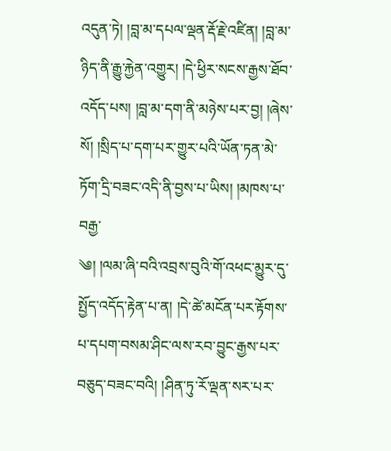འདུན་ཏེ། །བླ་མ་དཔལ་ལྡན་རྡོ་རྗེ་འཛིན། །བླ་མ་ཉིད་ནི་རྒྱུ་རྐྱེན་འགྱུར། །དེ་ཕྱིར་སངས་རྒྱས་ཐོབ་འདོད་པས། །བླ་མ་དག་ནི་མཉེས་པར་བྱ། །ཞེས་སོ། །སྲིད་པ་དག་པར་གྱུར་པའི་ཡོན་ཏན་མེ་ཏོག་དྲི་བཟང་འདི་ནི་བྱས་པ་ཡིས། །མཁས་པ་བརྒྱ་
༄། །ལམ་ཞི་བའི་འབྲས་བུའི་གོ་འཕང་མྱུར་དུ་སྤྱོད་འདོད་རྟེན་པ་ན། །དེ་ཚེ་མངོན་པར་རྟོགས་པ་དཔག་བསམ་ཤིང་ལས་རབ་བྱུང་རྒྱས་པར་བཅུད་བཟང་བའི། །ཤིན་ཏུ་རོ་ལྡན་སར་པར་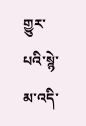གྱུར་པའི་སྙེ་མ་འདི་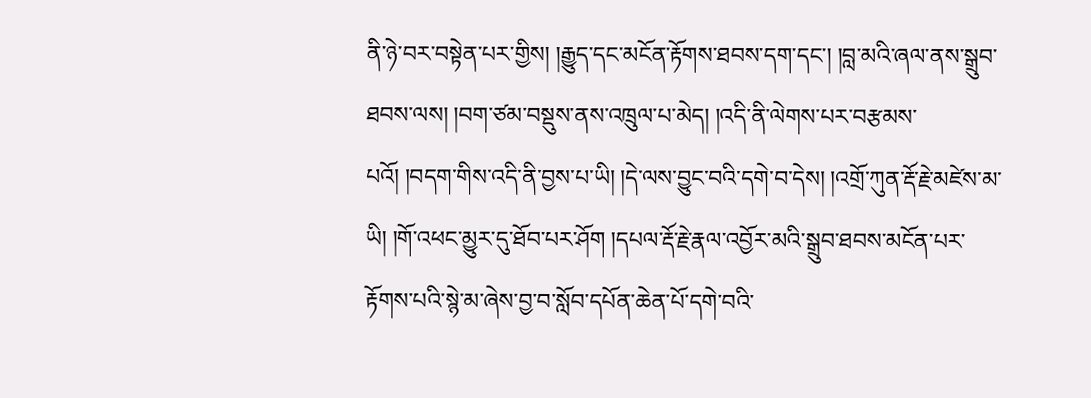ནི་ཉེ་བར་བསྟེན་པར་གྱིས། །རྒྱུད་དང་མངོན་རྟོགས་ཐབས་དག་དང་། །བླ་མའི་ཞལ་ནས་སྒྲུབ་ཐབས་ལས། །བག་ཙམ་བསྡུས་ནས་འཁྲུལ་པ་མེད། །འདི་ནི་ལེགས་པར་བརྩམས་པའོ། །བདག་གིས་འདི་ནི་བྱས་པ་ཡི། །དེ་ལས་བྱུང་བའི་དགེ་བ་དེས། །འགྲོ་ཀུན་རྡོ་རྗེ་མཛེས་མ་ཡི། །གོ་འཕང་མྱུར་དུ་ཐོབ་པར་ཤོག །དཔལ་རྡོ་རྗེ་རྣལ་འབྱོར་མའི་སྒྲུབ་ཐབས་མངོན་པར་རྟོགས་པའི་སྙེ་མ་ཞེས་བྱ་བ་སློབ་དཔོན་ཆེན་པོ་དགེ་བའི་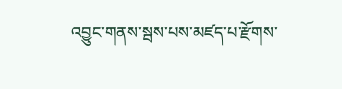འབྱུང་གནས་སྦས་པས་མཛད་པ་རྫོགས་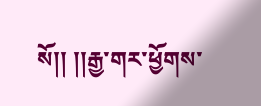སོ།། །།རྒྱ་གར་ཕྱོགས་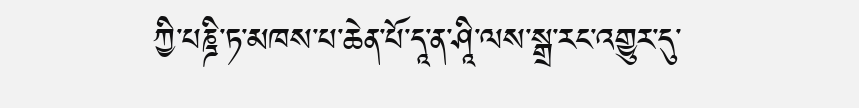ཀྱི་པཎྜི་ཏ་མཁས་པ་ཆེན་པོ་དཱ་ན་ཤཱི་ལས་སྒྲ་རང་འགྱུར་དུ་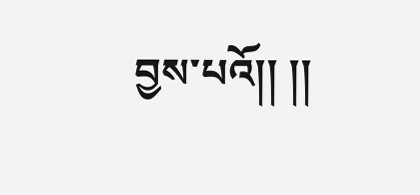བྱས་པའོ།། །།